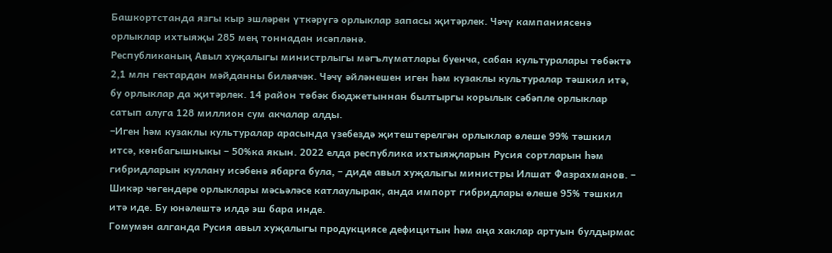Башкортстанда язгы кыр эшләрен үткәрүгә орлыклар запасы җитәрлек. Чәчү кампаниясенә орлыклар ихтыяҗы 285 мең тоннадан исәпләнә.
Республиканың Авыл хуҗалыгы министрлыгы мәгълүматлары буенча, сабан культуралары төбәктә 2,1 млн гектардан мәйданны биләячәк. Чәчү әйләнешен иген һәм кузаклы культуралар тәшкил итә, бу орлыклар да җитәрлек. 14 район төбәк бюджетыннан былтыргы корылык сәбәпле орлыклар сатып алуга 128 миллион сум акчалар алды.
–Иген һәм кузаклы культуралар арасында үзебездә җитештерелгән орлыклар өлеше 99% тәшкил итсә, көнбагышныкы – 50%ка якын. 2022 елда республика ихтыяҗларын Русия сортларын һәм гибридларын куллану исәбенә ябарга була, – диде авыл хуҗалыгы министры Илшат Фазрахманов. – Шикәр чөгендере орлыклары мәсьәләсе катлаулырак, анда импорт гибридлары өлеше 95% тәшкил итә иде. Бу юнәлештә илдә эш бара инде.
Гомумән алганда Русия авыл хуҗалыгы продукциясе дефицитын һәм аңа хаклар артуын булдырмас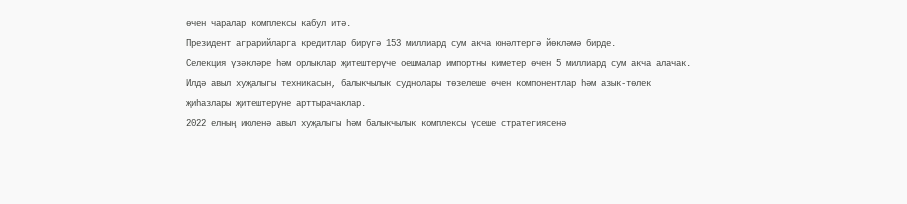өчен чаралар комплексы кабул итә.
Президент аграрийларга кредитлар бирүгә 153 миллиард сум акча юнәлтергә йөкләмә бирде.
Селекция үзәкләре һәм орлыклар җитештерүче оешмалар импортны киметер өчен 5 миллиард сум акча алачак. Илдә авыл хуҗалыгы техникасын, балыкчылык суднолары төзелеше өчен компонентлар һәм азык-төлек җиһазлары җитештерүне арттырачаклар.
2022 елның июленә авыл хуҗалыгы һәм балыкчылык комплексы үсеше стратегиясенә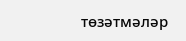төзәтмәләр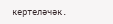кертеләчәк.